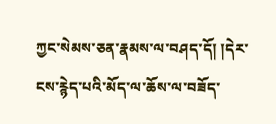ཀྱང་སེམས་ཅན་རྣམས་ལ་བཤད་དོ། །དེར་ངས་རྙེད་པའི་མོད་ལ་ཆོས་ལ་བཟོད་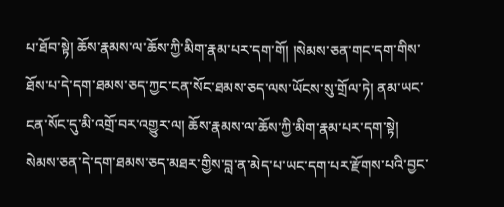པ་ཐོབ་སྟེ། ཆོས་རྣམས་ལ་ཆོས་ཀྱི་མིག་རྣམ་པར་དག་གོ། །སེམས་ཅན་གང་དག་གིས་ཐོས་པ་དེ་དག་ཐམས་ཅད་ཀྱང་ངན་སོང་ཐམས་ཅད་ལས་ཡོངས་སུ་གྲོལ་ཏེ། ནམ་ཡང་ངན་སོང་དུ་མི་འགྲོ་བར་འགྱུར་ལ། ཆོས་རྣམས་ལ་ཆོས་ཀྱི་མིག་རྣམ་པར་དག་སྟེ། སེམས་ཅན་དེ་དག་ཐམས་ཅད་མཐར་གྱིས་བླ་ན་མེད་པ་ཡང་དག་པར་རྫོགས་པའི་བྱང་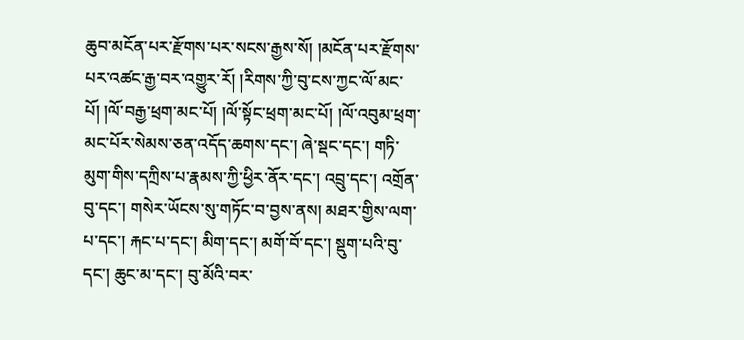ཆུབ་མངོན་པར་རྫོགས་པར་སངས་རྒྱས་སོ། །མངོན་པར་རྫོགས་པར་འཚང་རྒྱ་བར་འགྱུར་རོ། །རིགས་ཀྱི་བུ་ངས་ཀྱང་ལོ་མང་པོ། །ལོ་བརྒྱ་ཕྲག་མང་པོ། །ལོ་སྟོང་ཕྲག་མང་པོ། །ལོ་འབུམ་ཕྲག་མང་པོར་སེམས་ཅན་འདོད་ཆགས་དང་། ཞེ་སྡང་དང་། གཏི་མུག་གིས་དཀྲིས་པ་རྣམས་ཀྱི་ཕྱིར་ནོར་དང་། འབྲུ་དང་། འགྲོན་བུ་དང་། གསེར་ཡོངས་སུ་གཏོང་བ་བྱས་ནས། མཐར་གྱིས་ལག་པ་དང་། རྐང་པ་དང་། མིག་དང་། མགོ་བོ་དང་། སྡུག་པའི་བུ་དང་། ཆུང་མ་དང་། བུ་མོའི་བར་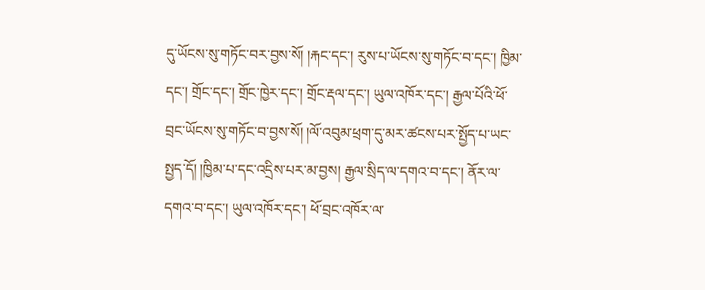དུ་ཡོངས་སུ་གཏོང་བར་བྱས་སོ། །རྐང་དང་། རུས་པ་ཡོངས་སུ་གཏོང་བ་དང་། ཁྱིམ་དང་། གྲོང་དང་། གྲོང་ཁྱེར་དང་། གྲོང་རྡལ་དང་། ཡུལ་འཁོར་དང་། རྒྱལ་པོའི་ཕོ་བྲང་ཡོངས་སུ་གཏོང་བ་བྱས་སོ། །ལོ་འབུམ་ཕྲག་དུ་མར་ཚངས་པར་སྤྱོད་པ་ཡང་སྤྱད་དོ། །ཁྱིམ་པ་དང་འདྲིས་པར་མ་བྱས། རྒྱལ་སྲིད་ལ་དགའ་བ་དང་། ནོར་ལ་དགའ་བ་དང་། ཡུལ་འཁོར་དང་། ཕོ་བྲང་འཁོར་ལ་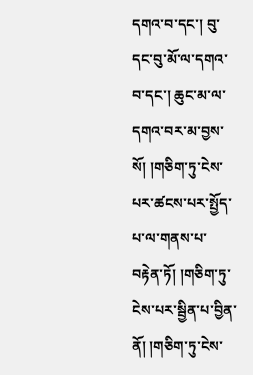དགའ་བ་དང་། བུ་དང་བུ་མོ་ལ་དགའ་བ་དང་། ཆུང་མ་ལ་དགའ་བར་མ་བྱས་སོ། །གཅིག་ཏུ་ངེས་པར་ཚངས་པར་སྤྱོད་པ་ལ་གནས་པ་བརྟེན་ཏོ། །གཅིག་ཏུ་ངེས་པར་སྦྱིན་པ་བྱིན་ནོ། །གཅིག་ཏུ་ངེས་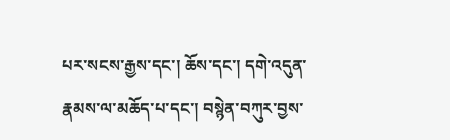པར་སངས་རྒྱས་དང་། ཆོས་དང་། དགེ་འདུན་རྣམས་ལ་མཆོད་པ་དང་། བསྙེན་བཀུར་བྱས་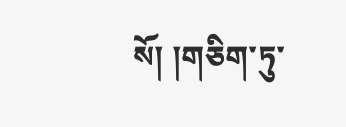སོ། །གཅིག་ཏུ་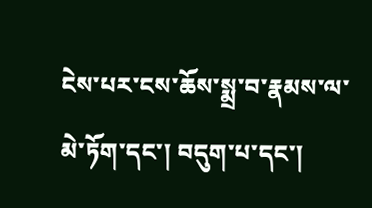ངེས་པར་ངས་ཆོས་སྨྲ་བ་རྣམས་ལ་མེ་ཏོག་དང་། བདུག་པ་དང་།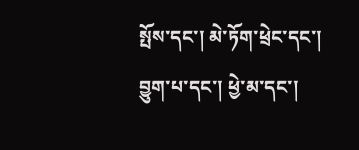སྤོས་དང་། མེ་ཏོག་ཕྲེང་དང་། བྱུག་པ་དང་། ཕྱེ་མ་དང་།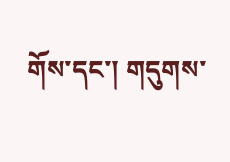གོས་དང་། གདུགས་